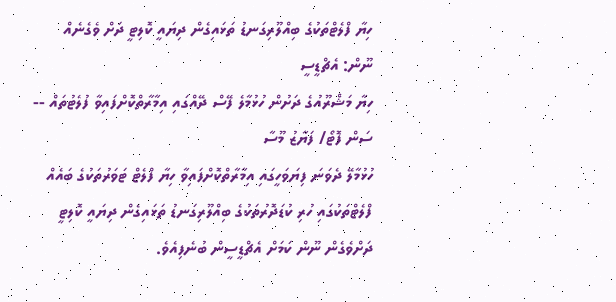ހިޔާ ފްލެޓްތަކުގެ ބިއްލޫރިގަނޑު ތަޅައިގެން ދިޔައީ ކޮލިޓީ ދަށް ވެގެނެއް ނޫން: އެޗްޑީސީ
ހިޔާ މަޝްރޫއުގެ ދަށުން ހުޅުމާލެ ފޭސް ދޭއްގައި އިމާރާތްކޮށްފައިވާ ފުލެޓުތައް -- ސަން ފޮޓޯ/ ފަޔާޒު މޫސާ
ހުޅުމާލޭ ދެވަނަ ފިޔަވަހީގައި އިމާރާތްކޮށްފައިވާ ހިޔާ ފްލެޓް ޓަވަރުތަކުގެ ބައެއް ފްލެޓްތަކުގައި ހުރި ކުޑަދޮރުތަކުގެ ބިއްލޫރިގަނޑު ތަޅައިގެން ދިޔައީ ކޮލިޓީ ދަށްވެގެން ނޫން ކަމަށް އެޗްޑީސީން ބުނެފިއެވެ.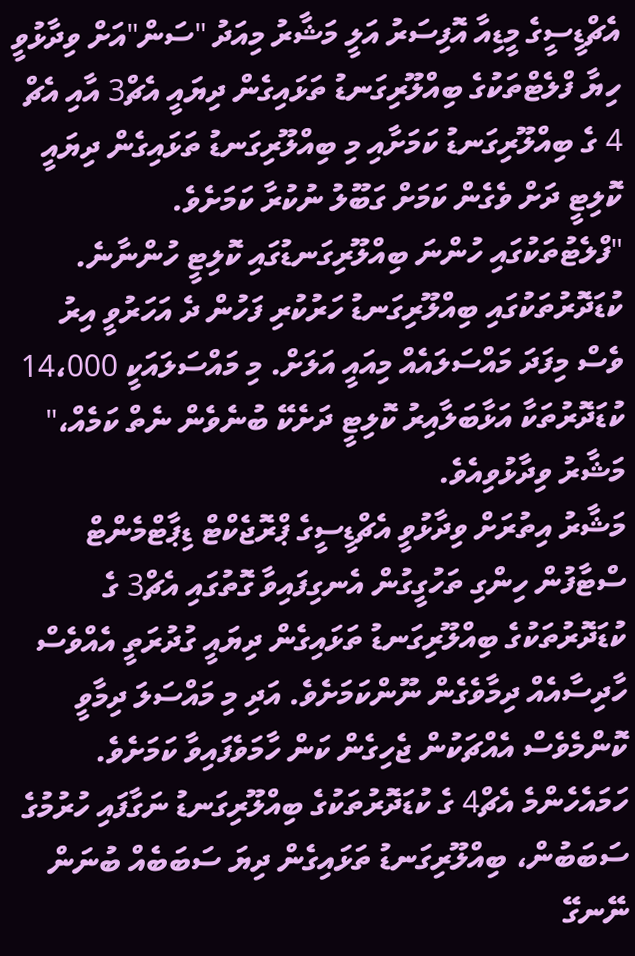އެޗްޑީސީގެ މީޑިއާ އޮފިސަރު އަލީ މަޝާރު މިއަދު "ސަން"އަށް ވިދާޅުވީ ހިޔާ ފްލެޓްތަކުގެ ބިއްލޫރިގަނޑު ތަޅައިގެން ދިޔައީ އެޗް3 އާއި އެޗް 4 ގެ ބިއްލޫރިގަނޑު ކަމަށާއި މި ބިއްލޫރިގަނޑު ތަޅައިގެން ދިޔައީ ކޮލިޓީ ދަށް ވެގެން ކަމަށް ގަބޫލު ނުކުރާ ކަމަށެވެ.
"ފްލެޓުތަކުގައި ހުންނަ ބިއްލޫރިގަނޑުގައި ކޮލިޓީ ހުންނާނެ. ކުޑަދޮރުތަކުގައި ބިއްލޫރިގަނޑު ހަރުކުރި ފަހުން ދެ އަހަރުވީ އިރު ވެސް މިފަދަ މައްސަލައެއް މިއައީ އަލަށް. މި މައްސަލައަކީ 14،000 ކުޑަދޮރުތަކާ އަޅާބަލާއިރު ކޮލިޓީ ދަށެކޭ ބުނެވެން ނެތް ކަމެއް،" މަޝާރު ވިދާޅުވިއެވެ.
މަޝާރު އިތުރަށް ވިދާޅުވީ އެޗްޑީސީގެ ޕްރޮޖެކްޓް ޑިޕާޓްމެންޓް ސްޓާފުން ހިންގި ތަހުގީގުން އެނގިފައިވާ ގޮތުގައި އެޗް3 ގެ ކުޑަދޮރުތަކުގެ ބިއްލޫރިގަނޑު ތަޅައިގެން ދިޔައީ ގުދުރަތީ އެއްވެސް ހާދިސާއެއް ދިމާވެގެން ނޫންކަމަށެވެ. އަދި މި މައްސަލަ ދިމާވީ ކޮންމެވެސް އެއްޗަކުން ޖެހިގެން ކަން ހާމަވެފައިވާ ކަމަށެވެ.
ހަމައެހެންމެ އެޗް4 ގެ ކުޑަދޮރުތަކުގެ ބިއްލޫރިގަނޑު ނަގާފައި ހުރުމުގެ ސަބަބުން، ބިއްލޫރިގަނޑު ތަޅައިގެން ދިޔަ ސަބަބެއް ބުނަން ނޭނގޭ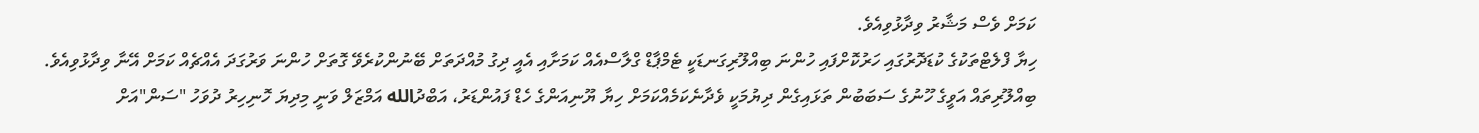ކަމަށް ވެސް މަޝާރު ވިދާޅުވިއެވެ.
ހިޔާ ފްލެޓްތަކުގެ ކުޑަދޮރުގައި ހަރުކޮށްފައި ހުންނަ ބިއްލޫރިގަނޑަކީ ޓެމްޕާޑް ގްލާސްއެއް ކަމަށާއި އެއީ ދިގު މުއްދަތަށް ބޭނުންކުރެވޭ ގޮތަށް ހުންނަ ވަރުގަދަ އެއްޗެއް ކަމަށް އޭނާ ވިދާޅުވިއެވެ.
ބިއްލޫރިތައް އަވީގެ ހޫނުގެ ސަބަބުން ތަޅައިގެން ދިޔުމަކީ ވެދާނެކަމެއްކަމަށް ހިޔާ ޔޫނިއަންގެ ހެޑް ފައުންޑަރު، އަބްދުالله އަމްޒަލް ވަނީ މިދިޔަ ހޮނިހިރު ދުވަހު "ސަން"އަށް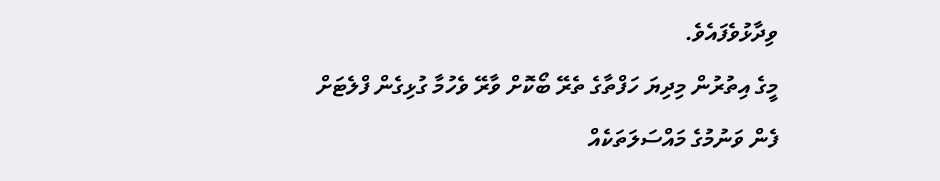ވިދާޅުވެފައެވެ.
މީގެ އިތުރުން މިދިޔަ ހަފްތާގެ ތެރޭ ބޯކޮށް ވާރޭ ވެހުމާ ގުޅިގެން ފްލެޓަށް ފެން ވަނުމުގެ މައްސަލަތަކެއް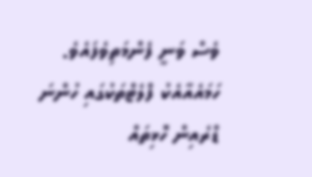ވެސް ވަނީ ފެންމަތިވެފައެވެ. ހަމައެއާއެކު ފްލެޓްތަކުގައި ހުންނަ ޑްރެއިން ހޮޅިތައް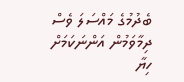ބެދުމުގެ މައްސަލަ ވެސް ދިމާވަމުން އަންނަކަމަށް ހިޔާ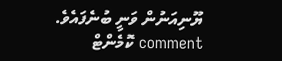ޔޫނިއަނުން ވަނީ ބުނެފައެވެ.
comment ކޮމެންޓް